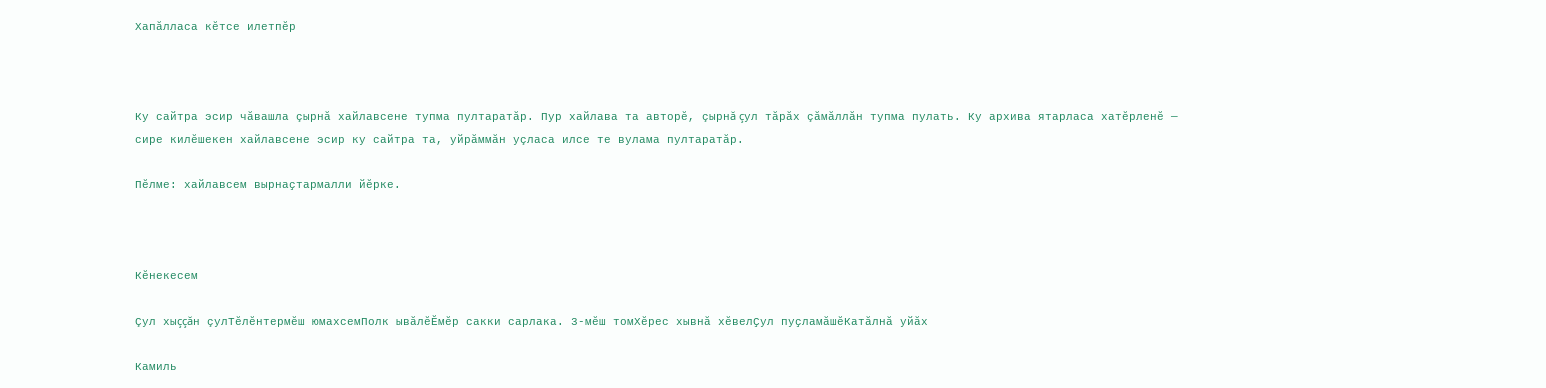Хапăлласа кĕтсе илетпĕр



Ку сайтра эсир чăвашла çырнă хайлавсене тупма пултаратăр. Пур хайлава та авторĕ, çырнă çул тăрăх çăмăллăн тупма пулать. Ку архива ятарласа хатĕрленĕ — сире килĕшекен хайлавсене эсир ку сайтра та, уйрăммăн уçласа илсе те вулама пултаратăр.

Пӗлме: хайлавсем вырнаҫтармалли йӗрке.



Кĕнекесем

Çул хыççăн çулТĕлĕнтермĕш юмахсемПолк ывӑлӗĔмĕр сакки сарлака. 3-мĕш томХĕрес хывнă хĕвелҪул пуҫламӑшӗКатӑлнӑ уйӑх

Камиль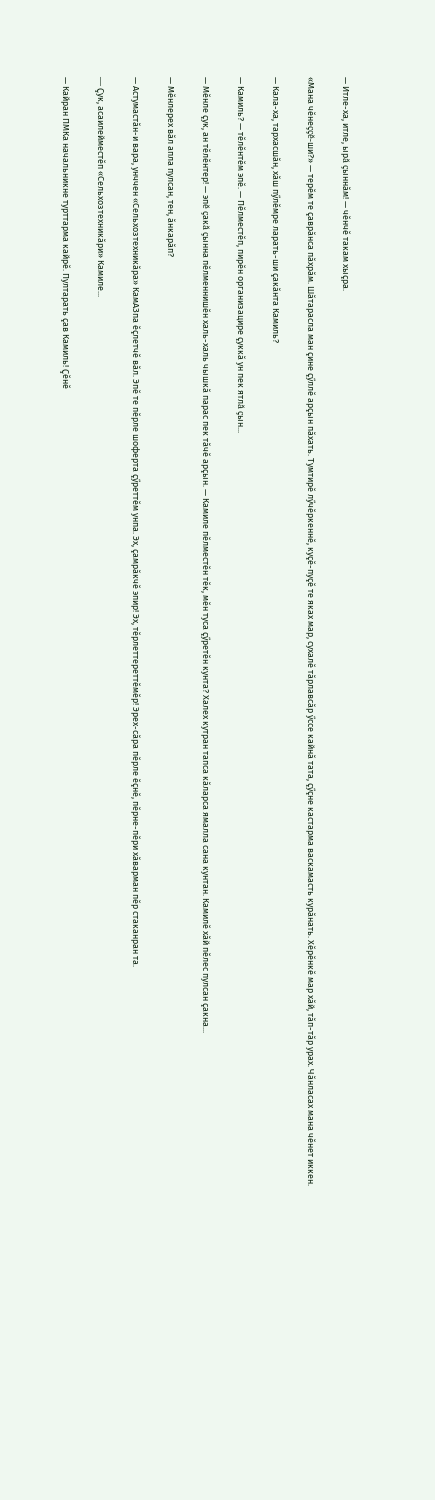— Итле-ха, итле, ырă çыннăм! — чĕнчĕ такам хыçра.

«Мана чĕнеççĕ-ши?» — терĕм те çаврăнса пăхрăм. Шăтарасла ман çине çӳллĕ арçын пăхать. Тумтирĕ лӳчĕркеннĕ, куçĕ-пуçĕ те яках мар, сухалĕ тăрлавсăр ӳссе кайнă тата, çӳçне кастарма васкамасть курăнать. Хĕрĕнкĕ мар хăй, тăп-тăр урах. Чăнласах мана чĕнет иккен.

— Кала-ха, тархасшăн, хăш пӳлĕмре ларать-ши çакăнта Камиль?

— Камиль? — тĕлĕнтĕм эпĕ. — Пĕлместĕп, пирĕн организацире çуккă ун пек ятлă çын...

— Мĕнле çук, ан тĕлĕнтер! — эпĕ çакă çынна пĕлменнишĕн халь-халь чышкă парас пек тăчĕ арçын. — Камиле пĕлместĕн тĕк, мĕн туса çӳретĕн кунта? Халех кутран тапса кăларса ямалла сана кунтан. Камилĕ хăй пĕлес пулсан çакна...

— Мĕнлерех вăл апла пулсан, тен, ăнкарăп?

— Астумастăн-и вара, унччен «Сельхозтехникăра» КамАЗпа ĕçлетчĕ вăл. Эпĕ те пĕрле шоферта çӳреттĕм унпа. Эх, çамрăкчĕ эпир! Эх, тĕрлеттереттĕмĕр! Эрех-сăра пĕрле ĕçнĕ, пĕрне-пĕри хăварман пĕр стаканран та.

— Çук, асаилейместĕп «Сельхозтехникăри» Камиле...

— Кайран ПМКа начальникне турттарма кайрĕ. Пултарать çав Камиль! Çĕнĕ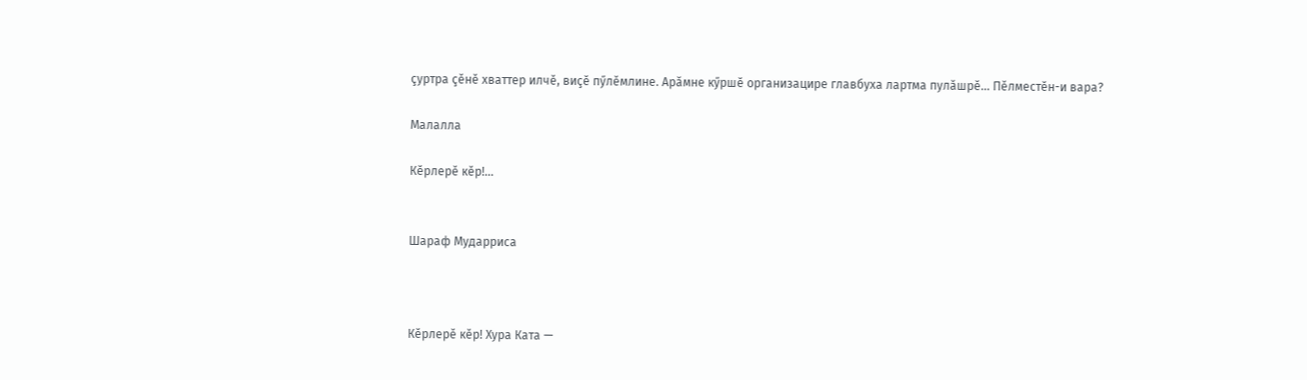çуртра çĕнĕ хваттер илчĕ, виçĕ пӳлĕмлине. Арăмне кӳршĕ организацире главбуха лартма пулăшрĕ... Пĕлместĕн-и вара?

Малалла

Кĕрлерĕ кĕр!...


Шараф Мударриса



Кĕрлерĕ кĕр! Хура Ката —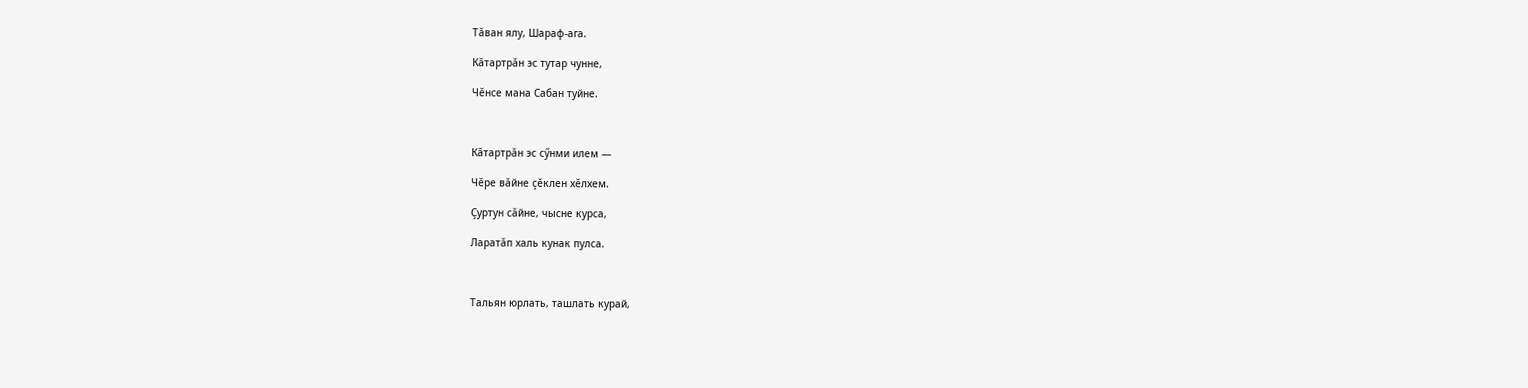Тăван ялу, Шараф-ага.

Кăтартрăн эс тутар чунне,

Чĕнсе мана Сабан туйне.



Кăтартрăн эс сӳнми илем —

Чĕре вăйне çĕклен хĕлхем.

Çуртун сăйне, чысне курса,

Ларатăп халь кунак пулса.



Тальян юрлать, ташлать курай,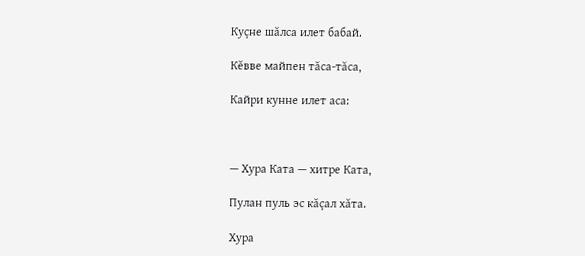Куçне шăлса илет бабай.

Кĕвве майпен тăса-тăса,

Кайри кунне илет аса:



— Хура Ката — хитре Ката,

Пулан пуль эс кăçал хăта.

Хура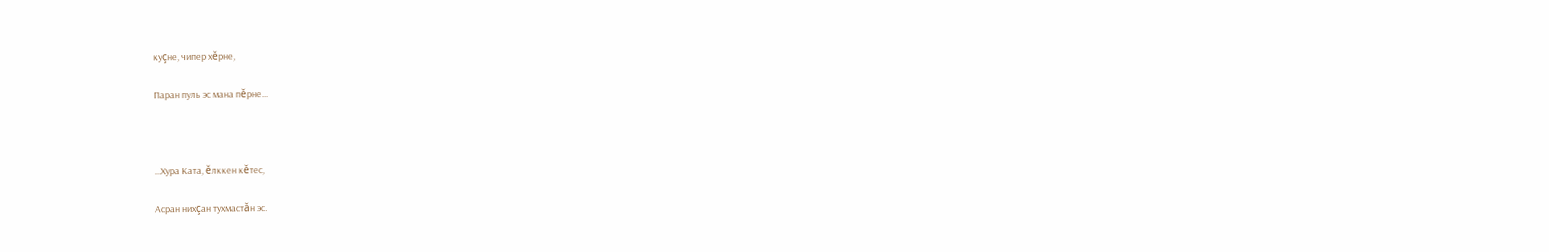куçне, чипер хĕрне,

Паран пуль эс мана пĕрне...



...Хура Ката, ĕлккен кĕтес,

Асран нихçан тухмастăн эс.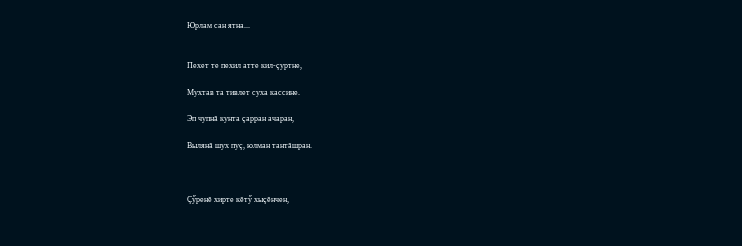Юрлам сан ятна...


Пехет те пехил атте кил-çуртне,

Мухтав та тивлет суха кассине.

Эп чупнă кунта çарран ачаран,

Вылянă шух пуç, юлман тантăшран.



Çӳренĕ хирте кĕтӳ хыçĕнчен,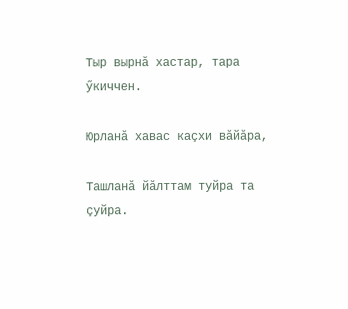Тыр вырнă хастар, тара ӳкиччен.

Юрланă хавас каçхи вăйăра,

Ташланă йăлттам туйра та çуйра.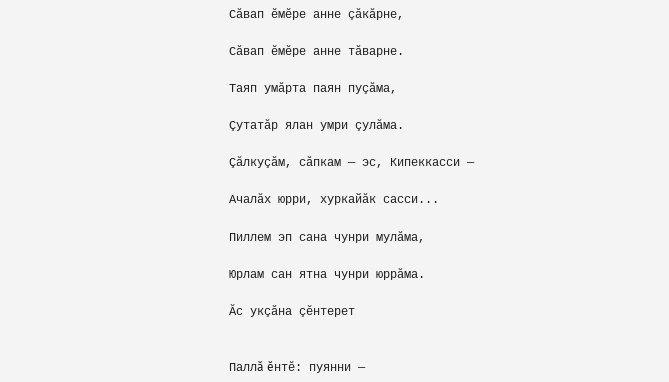Сăвап ĕмĕре анне çăкăрне,

Сăвап ĕмĕре анне тăварне.

Таяп умăрта паян пуçăма,

Çутатăр ялан умри çулăма.

Çăлкуçăм, сăпкам — эс, Кипеккасси —

Ачалăх юрри, хуркайăк сасси...

Пиллем эп сана чунри мулăма,

Юрлам сан ятна чунри юррăма.

Ăс укçăна çĕнтерет


Паллă ĕнтĕ: пуянни —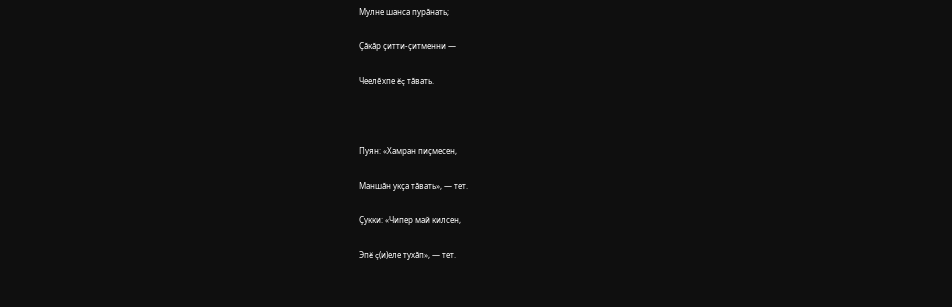Мулне шанса пурăнать;

Çăкăр çитти-çитменни —

Чеелĕхпе ĕç тăвать.



Пуян: «Хамран пиçмесен,

Маншăн укçа тăвать», — тет.

Çукки: «Чипер май килсен,

Эпĕ ç(и)еле тухăп», — тет.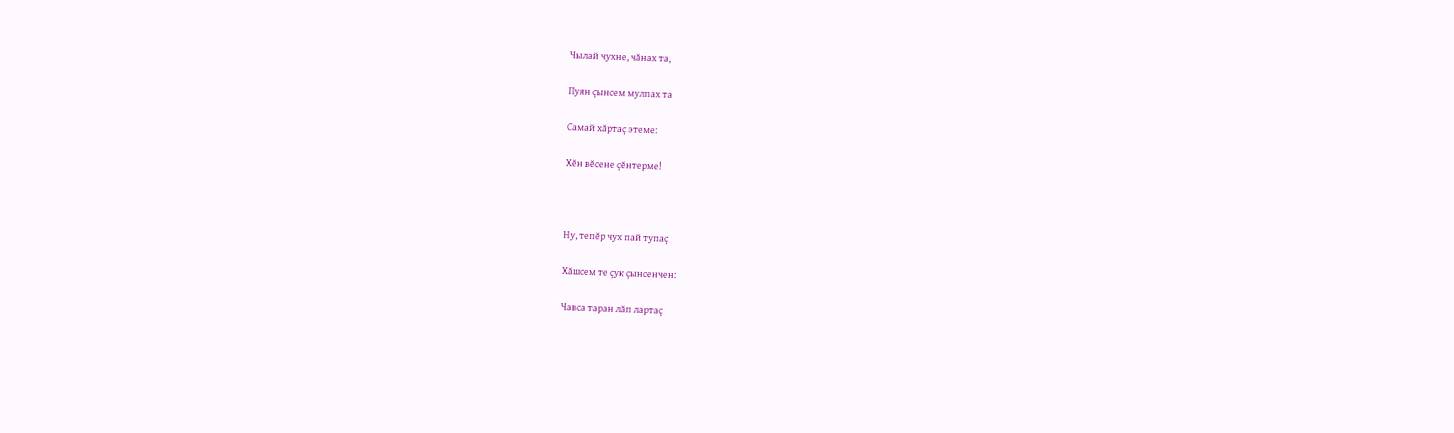Чылай чухне, чăнах та,

Пуян çынсем мулпах та

Самай хăртаç этеме:

Хĕн вĕсене çĕнтерме!



Ну, тепĕр чух пай тупаç

Хăшсем те çук çынсенчен:

Чавса таран лăп лартаç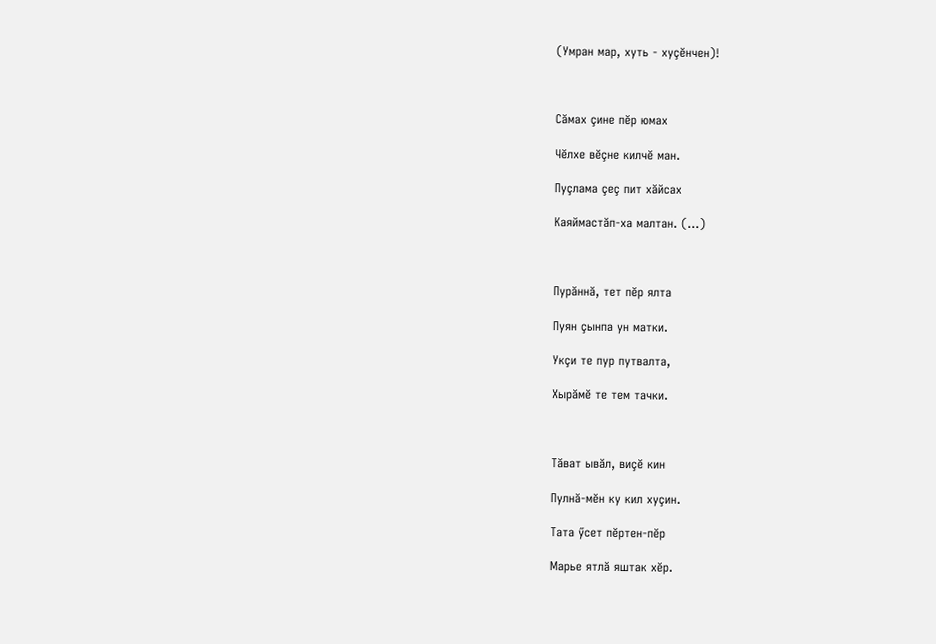(Умран мар, хуть - хуçĕнчен)!



Сăмах çине пĕр юмах

Чĕлхе вĕçне килчĕ ман.

Пуçлама çеç пит хăйсах

Каяймастăп-ха малтан. (...)



Пурăннă, тет пĕр ялта

Пуян çынпа ун матки.

Укçи те пур путвалта,

Хырăмĕ те тем тачки.



Тăват ывăл, виçĕ кин

Пулнă-мĕн ку кил хуçин.

Тата ӳсет пĕртен-пĕр

Марье ятлă яштак хĕр.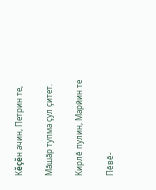Кĕçĕн ачин, Петрин те,

Мăшăр тупма çул çитет.

Кирлĕ пулин, Марйин те

Пĕвĕ-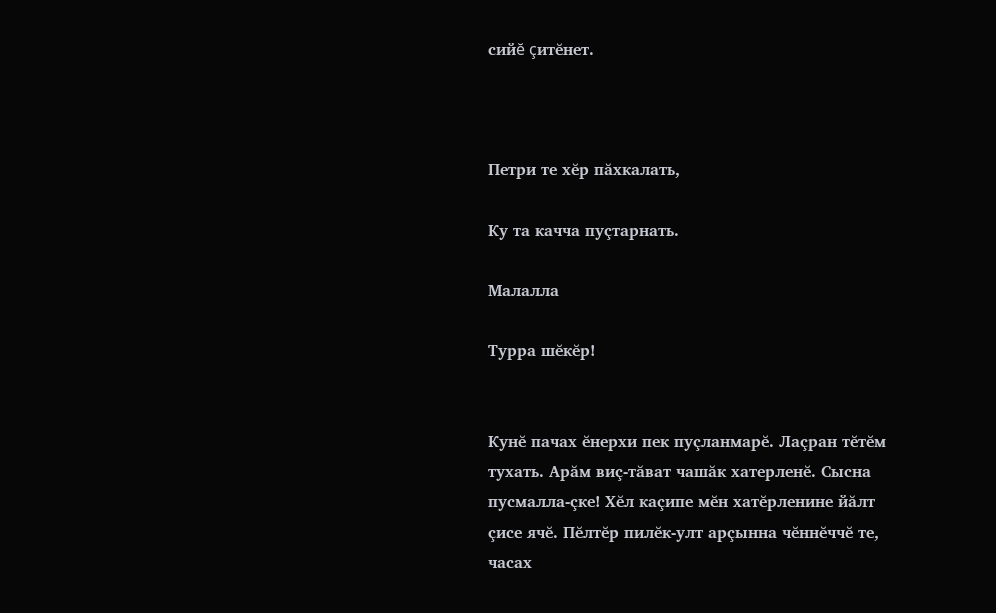сийĕ çитĕнет.



Петри те хĕр пăхкалать,

Ку та качча пуçтарнать.

Малалла

Турра шĕкĕр!


Кунĕ пачах ĕнерхи пек пуçланмарĕ. Лаçран тĕтĕм тухать. Арăм виç-тăват чашăк хатерленĕ. Сысна пусмалла-çке! Хĕл каçипе мĕн хатĕрленине йăлт çисе ячĕ. Пĕлтĕр пилĕк-улт арçынна чĕннĕччĕ те, часах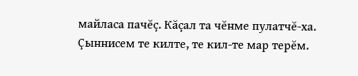майласа пачĕç. Кăçал та чĕнме пулатчĕ-ха. Çыннисем те килте, те кил-те мар терĕм.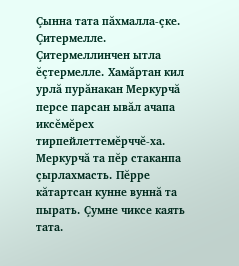Çынна тата пăхмалла-çке. Çитермелле. Çитермеллинчен ытла ĕçтермелле. Хамăртан кил урлă пурăнакан Меркурчă персе парсан ывăл ачапа иксĕмĕрех тирпейлеттемĕрччĕ-ха. Меркурчă та пĕр стаканпа çырлахмасть. Пĕрре кăтартсан кунне вуннă та пырать. Çумне чиксе каять тата.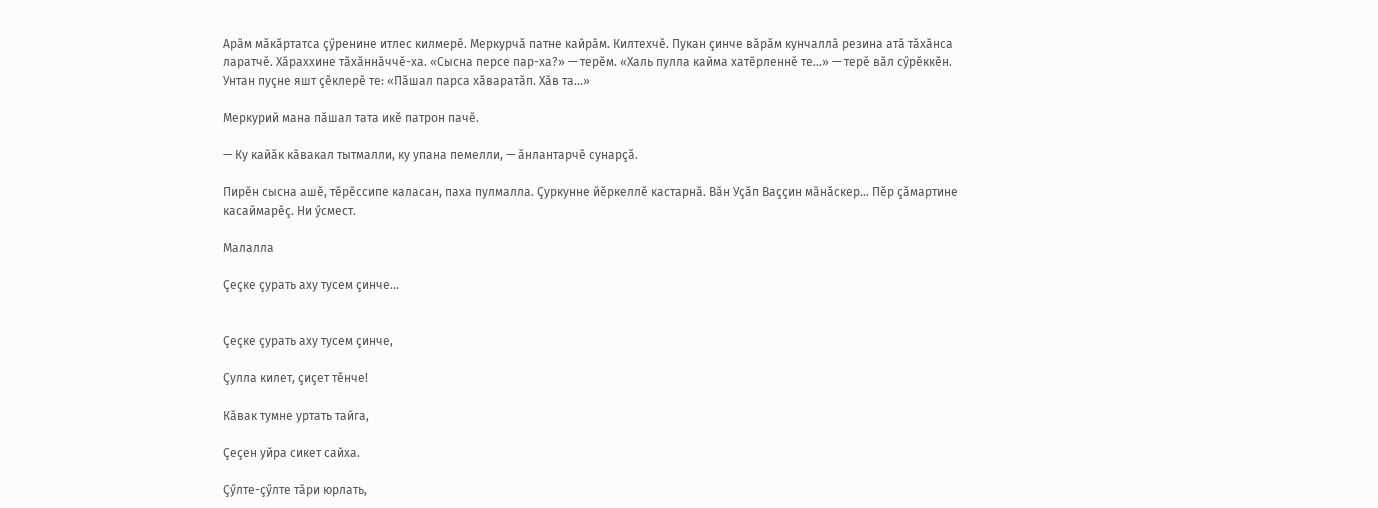Арăм мăкăртатса çӳренине итлес килмерĕ. Меркурчă патне кайрăм. Килтехчĕ. Пукан çинче вăрăм кунчаллă резина атă тăхăнса ларатчĕ. Хăраххине тăхăннăччĕ-ха. «Сысна персе пар-ха?» — терĕм. «Халь пулла кайма хатĕрленнĕ те...» — терĕ вăл сӳрĕккĕн. Унтан пуçне яшт çĕклерĕ те: «Пăшал парса хăваратăп. Хăв та...»

Меркурий мана пăшал тата икĕ патрон пачĕ.

— Ку кайăк кăвакал тытмалли, ку упана пемелли, — ăнлантарчĕ сунарçă.

Пирĕн сысна ашĕ, тĕрĕссипе каласан, паха пулмалла. Çуркунне йĕркеллĕ кастарнă. Вăн Уçăп Ваççин мăнăскер... Пĕр çăмартине касаймарĕç. Ни ӳсмест.

Малалла

Çеçке çурать аху тусем çинче...


Çеçке çурать аху тусем çинче,

Çулла килет, çиçет тĕнче!

Кăвак тумне уртать тайга,

Çеçен уйра сикет сайха.

Çӳлте-çӳлте тăри юрлать,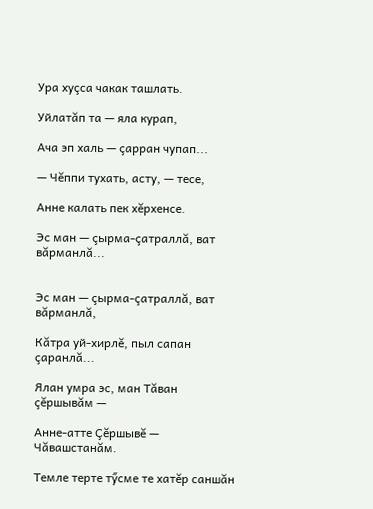Ура хуçса чакак ташлать.

Уйлатăп та — яла курап,

Ача эп халь — çарран чупап...

— Чĕппи тухать, асту, — тесе,

Анне калать пек хĕрхенсе.

Эс ман — çырма-çатраллă, ват вăрманлă...


Эс ман — çырма-çатраллă, ват вăрманлă,

Кăтра уй-хирлĕ, пыл сапан çаранлă...

Ялан умра эс, ман Тăван çĕршывăм —

Анне-атте Çĕршывĕ — Чăвашстанăм.

Темле терте тӳсме те хатĕр саншăн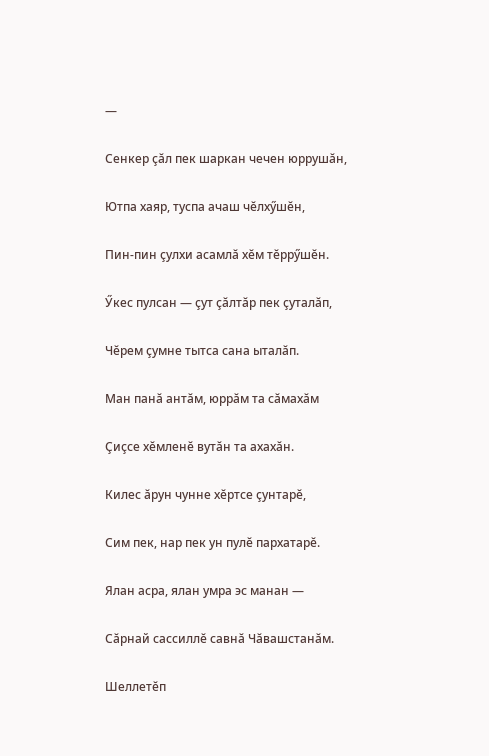—

Сенкер çăл пек шаркан чечен юррушăн,

Ютпа хаяр, туспа ачаш чĕлхӳшĕн,

Пин-пин çулхи асамлă хĕм тĕррӳшĕн.

Ӳкес пулсан — çут çăлтăр пек çуталăп,

Чĕрем çумне тытса сана ыталăп.

Ман панă антăм, юррăм та сăмахăм

Çиçсе хĕмленĕ вутăн та ахахăн.

Килес ăрун чунне хĕртсе çунтарĕ,

Сим пек, нар пек ун пулĕ пархатарĕ.

Ялан асра, ялан умра эс манан —

Сăрнай сассиллĕ савнă Чăвашстанăм.

Шеллетĕп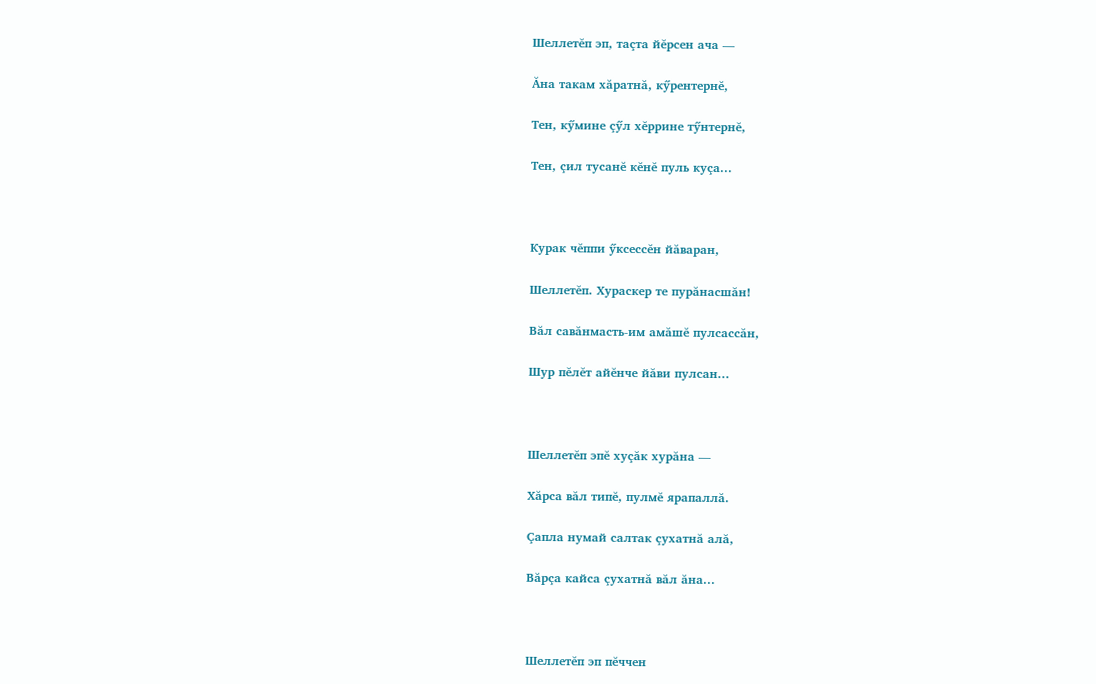Шеллетĕп эп, таçта йĕрсен ача —

Ăна такам хăратнă, кӳрентернĕ,

Тен, кӳмине çӳл хĕррине тӳнтернĕ,

Тен, çил тусанĕ кĕнĕ пуль куçа...



Курак чĕппи ӳксессĕн йăваран,

Шеллетĕп. Хураскер те пурăнасшăн!

Вăл савăнмасть-им амăшĕ пулсассăн,

Шур пĕлĕт айĕнче йăви пулсан...



Шеллетĕп эпĕ хуçăк хурăна —

Хăрса вăл типĕ, пулмĕ ярапаллă.

Çапла нумай салтак çухатнă алă,

Вăрçа кайса çухатнă вăл ăна...



Шеллетĕп эп пĕччен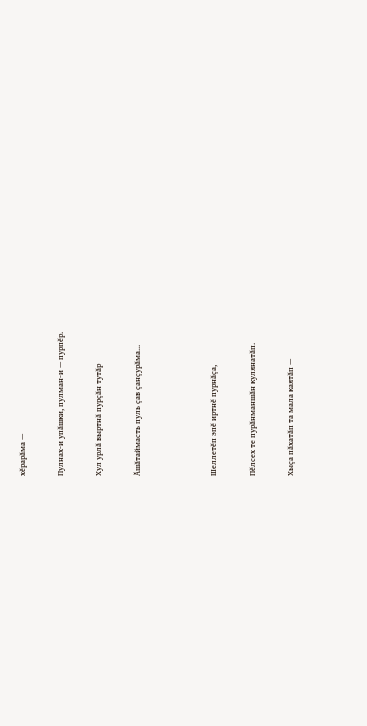хĕрарăма —

Пулнах-и упăшки, пулман-и — пурпĕр.

Хул урлă выртнă пурçăн тутăр

Ăшăтаймасть пуль çав çанçурăма...



Шеллетĕп эпĕ иртнĕ пурнăçа,

Пĕлсех те пурăнманшăн кулянатăп.

Хыçа пăхатăп та мала каятăп —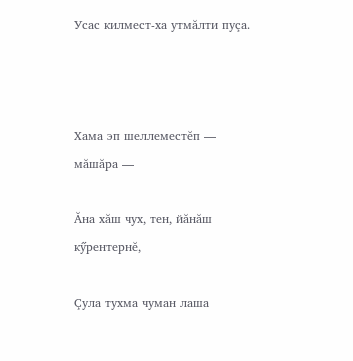Усас килмест-ха утмăлти пуçа.



Хама эп шеллеместĕп — мăшăра —

Ăна хăш чух, тен, йăнăш кӳрентернĕ,

Çула тухма чуман лаша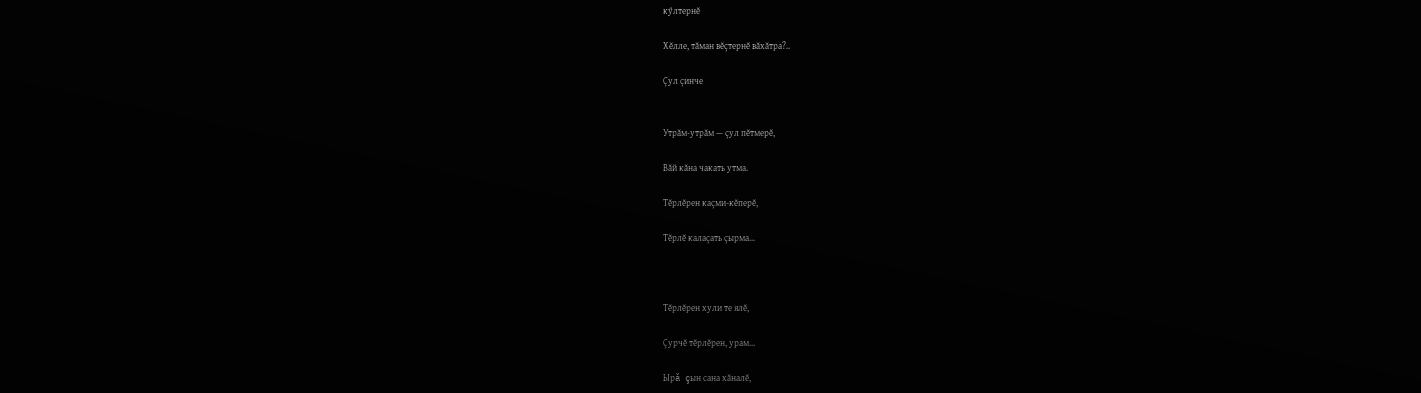кӳлтернĕ

Хĕлле, тăман вĕçтернĕ вăхăтра?..

Çул çинче


Утрăм-утрăм — çул пĕтмерĕ,

Вăй кăна чакать утма.

Тĕрлĕрен каçми-кĕперĕ,

Тĕрлĕ калаçать çырма...



Тĕрлĕрен хули те ялĕ,

Çурчĕ тĕрлĕрен, урам...

Ырă çын сана хăналĕ,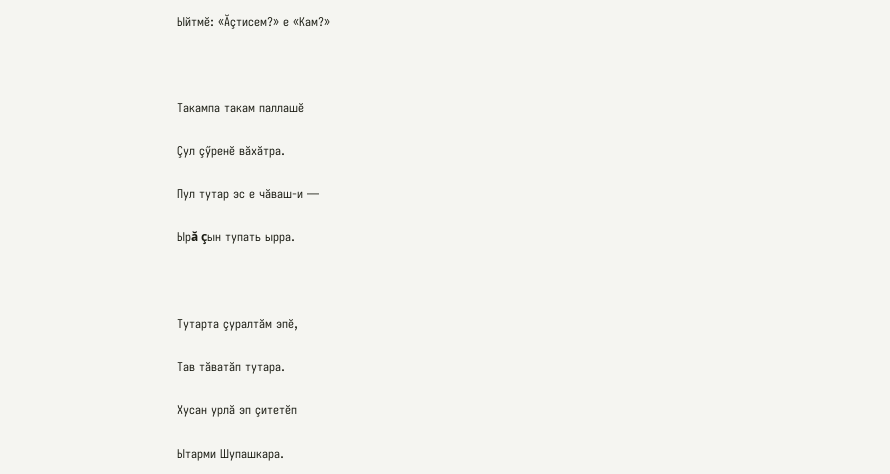Ыйтмĕ: «Ăçтисем?» е «Кам?»



Такампа такам паллашĕ

Çул çӳренĕ вăхăтра.

Пул тутар эс е чăваш-и —

Ырă çын тупать ырра.



Тутарта çуралтăм эпĕ,

Тав тăватăп тутара.

Хусан урлă эп çитетĕп

Ытарми Шупашкара.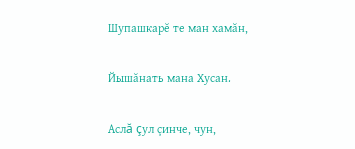Шупашкарĕ те ман хамăн,

Йышăнать мана Хусан.

Аслă çул çинче, чун,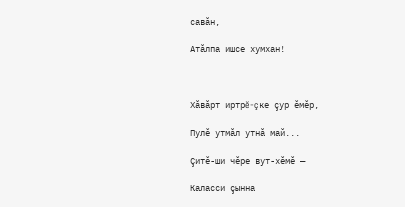савăн,

Атăлпа ишсе хумхан!



Хăвăрт иртрĕ-çке çур ĕмĕр,

Пулĕ утмăл утнă май...

Çитĕ-ши чĕре вут-хĕмĕ —

Каласси çынна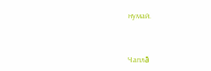нумай.



Чаплă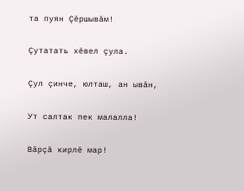та пуян Çĕршывăм!

Çутатать хĕвел çула.

Çул çинче, юлташ, ан ывăн,

Ут салтак пек малалла!

Вăрçă кирлĕ мар!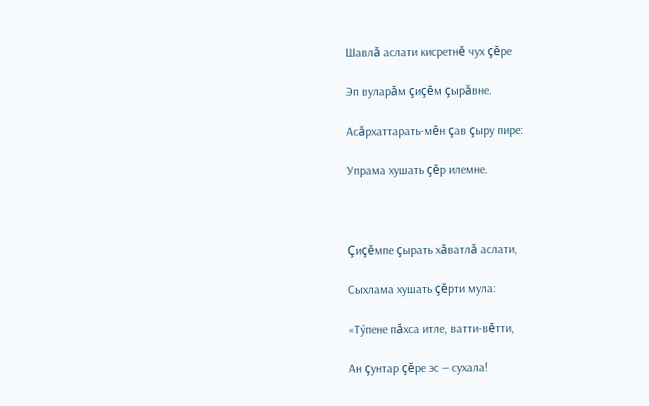Шавлă аслати кисретнĕ чух çĕре

Эп вуларăм çиçĕм çырăвне.

Асăрхаттарать-мĕн çав çыру пире:

Упрама хушать çĕр илемне.



Çиçĕмпе çырать хăватлă аслати,

Сыхлама хушать çĕрти мула:

«Тӳпене пăхса итле, ватти-вĕтти,

Ан çунтар çĕре эс — сухала!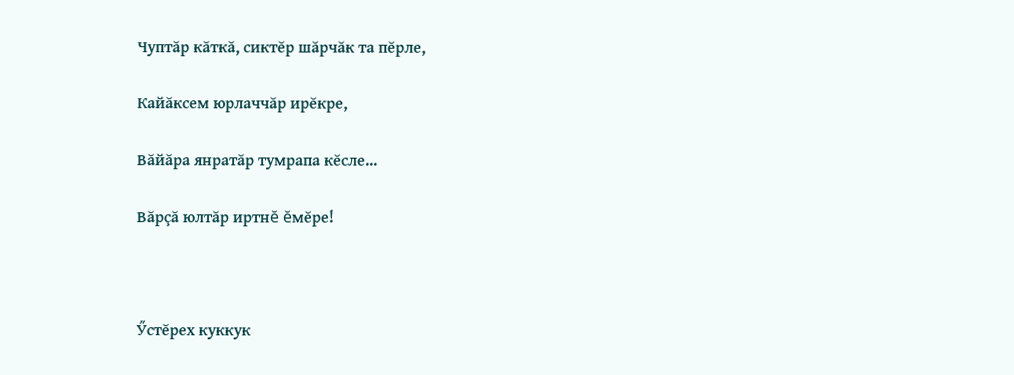Чуптăр кăткă, сиктĕр шăрчăк та пĕрле,

Кайăксем юрлаччăр ирĕкре,

Вăйăра янратăр тумрапа кĕсле...

Вăрçă юлтăр иртнĕ ĕмĕре!



Ӳстĕрех куккук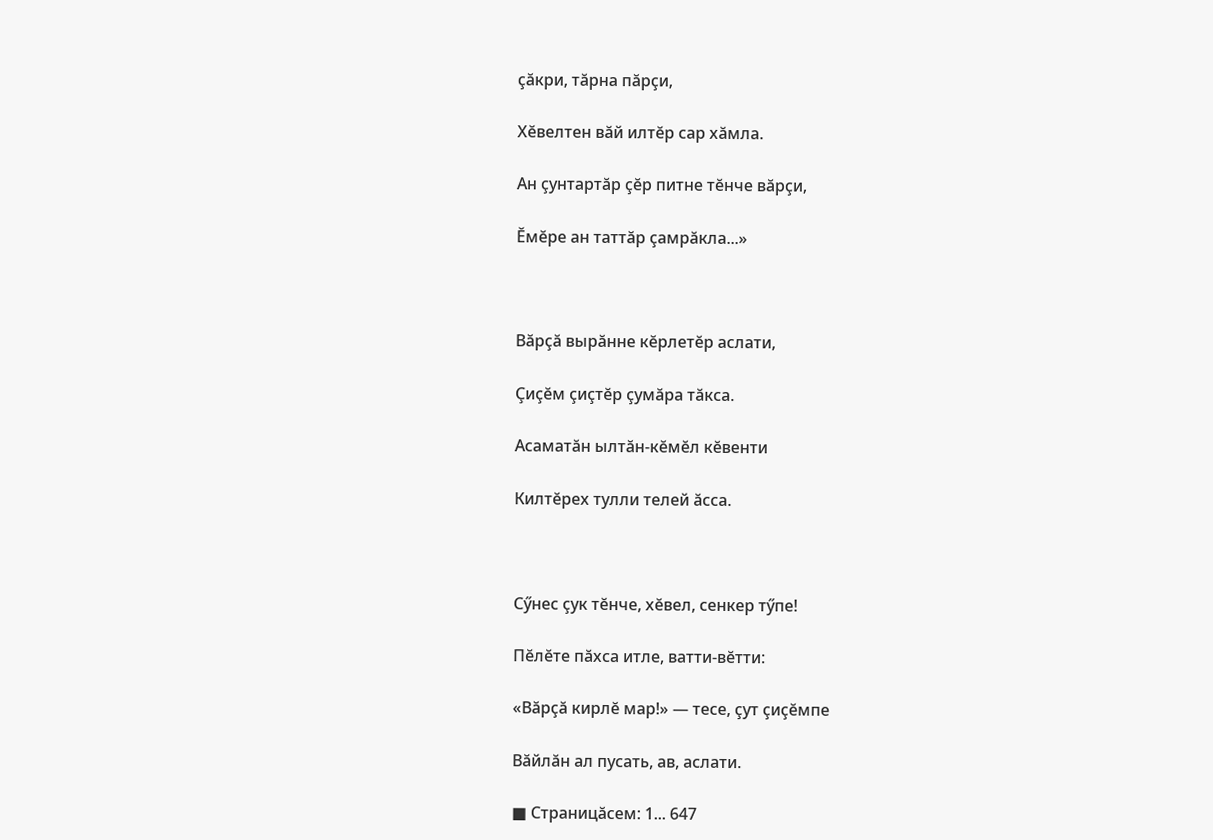çăкри, тăрна пăрçи,

Хĕвелтен вăй илтĕр сар хăмла.

Ан çунтартăр çĕр питне тĕнче вăрçи,

Ĕмĕре ан таттăр çамрăкла...»



Вăрçă вырăнне кĕрлетĕр аслати,

Çиçĕм çиçтĕр çумăра тăкса.

Асаматăн ылтăн-кĕмĕл кĕвенти

Килтĕрех тулли телей ăсса.



Сӳнес çук тĕнче, хĕвел, сенкер тӳпе!

Пĕлĕте пăхса итле, ватти-вĕтти:

«Вăрçă кирлĕ мар!» — тесе, çут çиçĕмпе

Вăйлăн ал пусать, ав, аслати.

■ Страницăсем: 1... 647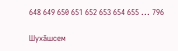648 649 650 651 652 653 654 655 ... 796

Шухăшсем